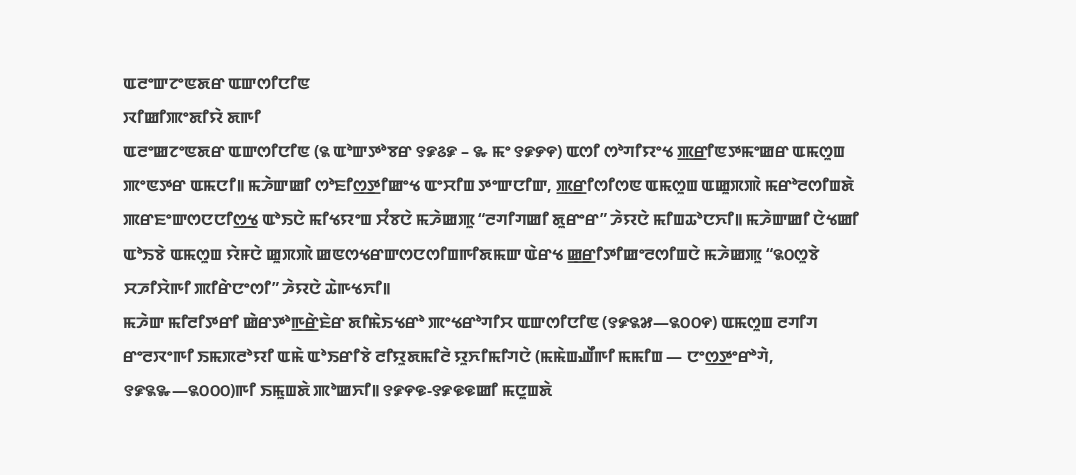ꯑꯂꯦꯛꯖꯦꯟꯗꯔ ꯑꯛꯁꯤꯅꯤꯟ
ꯋꯤꯀꯤꯄꯦꯗꯤꯌꯥ ꯗꯒꯤ
ꯑꯂꯦꯀꯖꯦꯟꯗꯔ ꯑꯛꯁꯤꯅꯤꯟ (꯲ ꯑꯣꯛꯇꯣꯕꯔ ꯱꯹꯴꯹ – ꯳ ꯃꯦ ꯱꯹꯸꯵) ꯑꯁꯤ ꯁꯣꯚꯤꯌꯦꯠ ꯄ꯭ꯔꯤꯟꯇꯃꯦꯀꯔ ꯑꯃꯁꯨꯡ ꯄꯦꯟꯇꯔ ꯑꯃꯅꯤ꯫ ꯃꯍꯥꯛꯀꯤ ꯁꯣꯐꯤꯁ꯭ꯇꯤꯀꯦꯠ ꯑꯦꯆꯤꯡ ꯇꯦꯛꯅꯤꯛ, ꯄ꯭ꯔꯤꯁꯤꯁꯟ ꯑꯃꯁꯨꯡ ꯑꯀꯨꯞꯄꯥ ꯃꯔꯣꯂꯁꯤꯡꯗꯥ ꯄꯔꯐꯦꯛꯁꯅꯅꯤꯁ꯭ꯠ ꯑꯣꯏꯅꯥ ꯃꯤꯠꯌꯦꯡ ꯆꯪꯕꯅꯥ ꯃꯍꯥꯀꯄꯨ “ꯂꯚꯤꯚꯀꯤ ꯗꯨꯔꯦꯔ” ꯍꯥꯌꯅꯥ ꯃꯤꯡꯊꯣꯅꯈꯤ꯫ ꯃꯍꯥꯛꯀꯤ ꯅꯥꯠꯀꯤ ꯑꯣꯏꯕꯥ ꯑꯃꯁꯨꯡ ꯌꯥꯝꯅꯥ ꯀꯨꯞꯄꯥ ꯀꯟꯁꯠꯔꯛꯁꯅꯁꯤꯡꯒꯤꯗꯃꯛ ꯑꯥꯔꯠ ꯀ꯭ꯔꯤꯇꯤꯀꯦꯂꯁꯤꯡꯅꯥ ꯃꯍꯥꯀꯄꯨ “꯲꯰ꯁꯨꯕꯥ ꯆꯍꯤꯆꯥꯒꯤ ꯄꯤꯔꯥꯅꯦꯁꯤ” ꯍꯥꯌꯅꯥ ꯊꯥꯒꯠꯈꯤ꯫
ꯃꯍꯥꯛ ꯃꯤꯂꯤꯇꯔꯤ ꯀꯥꯔꯇꯣꯒ꯭ꯔꯥꯐꯥꯔ ꯗꯤꯃꯥꯏꯠꯔꯣ ꯄꯦꯠꯔꯣꯚꯤꯆ ꯑꯛꯁꯤꯅꯤꯟ (꯱꯹꯲꯷—꯲꯰꯰꯵) ꯑꯃꯁꯨꯡ ꯂꯚꯤꯚ ꯔꯦꯂꯋꯦꯒꯤ ꯏꯃꯞꯂꯣꯌꯤ ꯑꯃꯥ ꯑꯣꯏꯔꯤꯕꯥ ꯂꯤꯌꯨꯗꯃꯤꯂꯥ ꯌꯨꯈꯤꯃꯤꯚꯅꯥ (ꯃꯃꯥꯡꯉꯩꯒꯤ ꯃꯃꯤꯡ — ꯅꯦꯁ꯭ꯇꯦꯔꯣꯚꯥ, ꯱꯹꯲꯳—꯲꯰꯰꯰)ꯒꯤ ꯏꯃꯨꯡꯗꯥ ꯄꯣꯀꯈꯤ꯫ ꯱꯹꯵꯶-꯱꯹꯶꯶ꯀꯤ ꯃꯅꯨꯡꯗꯥ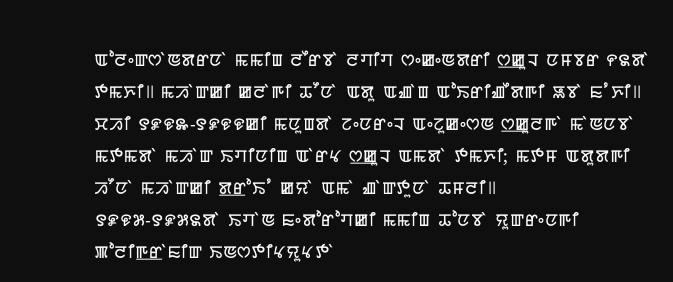ꯑꯣꯂꯦꯛꯁꯥꯟꯗꯔꯅꯥ ꯃꯃꯤꯡ ꯂꯩꯔꯕꯥ ꯂꯚꯤꯚ ꯁꯦꯀꯦꯟꯗꯔꯤ ꯁ꯭ꯀꯨꯜ ꯅꯝꯕꯔ ꯵꯲ꯗꯥ ꯇꯃꯈꯤ꯫ ꯃꯍꯥꯛꯀꯤ ꯀꯂꯥꯒꯤ ꯊꯧꯅꯥ ꯑꯗꯨ ꯑꯉꯥꯡ ꯑꯣꯏꯔꯤꯉꯩꯗꯒꯤ ꯎꯕꯥ ꯐꯪꯈꯤ꯫ ꯆꯍꯤ ꯱꯹꯶꯳-꯱꯹꯶꯶ꯀꯤ ꯃꯅꯨꯡꯗꯥ ꯖꯦꯅꯔꯦꯜ ꯑꯦꯖꯨꯀꯦꯁꯟ ꯁ꯭ꯀꯨꯂꯒꯥ ꯃꯥꯟꯅꯕꯥ ꯃꯇꯃꯗꯥ ꯃꯍꯥꯛ ꯏꯚꯤꯅꯤꯡ ꯑꯥꯔꯠ ꯁ꯭ꯀꯨꯜ ꯑꯃꯗꯥ ꯇꯃꯈꯤ; ꯃꯇꯝ ꯑꯗꯨꯗꯒꯤ ꯍꯧꯅꯥ ꯃꯍꯥꯛꯀꯤ ꯗ꯭ꯔꯣꯏꯪ ꯀꯌꯥ ꯑꯃꯥ ꯉꯥꯛꯇꯨꯅꯥ ꯊꯝꯂꯤ꯫
꯱꯹꯶꯷-꯱꯹꯷꯲ꯗꯥ ꯏꯚꯥꯟ ꯐꯦꯗꯣꯔꯣꯚꯀꯤ ꯃꯃꯤꯡ ꯊꯣꯅꯕꯥ ꯌꯨꯛꯔꯦꯅꯒꯤ ꯄꯣꯂꯤꯒ꯭ꯔꯥꯐꯤꯛ ꯏꯟꯁꯇꯤꯠꯌꯨꯠꯇꯥ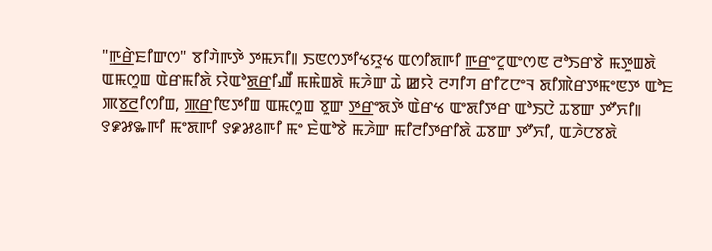"ꯒ꯭ꯔꯥꯐꯤꯛꯁ" ꯕꯤꯚꯥꯒꯇꯥ ꯇꯃꯈꯤ꯫ ꯏꯟꯁꯇꯤꯠꯌꯨꯠ ꯑꯁꯤꯗꯒꯤ ꯒ꯭ꯔꯦꯖꯨꯑꯦꯁꯟ ꯂꯣꯏꯔꯕꯥ ꯃꯇꯨꯡꯗꯥ ꯑꯃꯁꯨꯡ ꯑꯥꯔꯃꯤꯗꯥ ꯌꯥꯑꯣꯗ꯭ꯔꯤꯉꯩ ꯃꯃꯥꯡꯗꯥ ꯃꯍꯥꯛ ꯊꯥ ꯀꯌꯥ ꯂꯚꯤꯚ ꯔꯤꯖꯅꯦꯜ ꯗꯤꯄꯥꯔꯇꯃꯦꯟꯇ ꯑꯣꯐ ꯄꯕ꯭ꯂꯤꯁꯤꯡ, ꯄ꯭ꯔꯤꯟꯇꯤꯡ ꯑꯃꯁꯨꯡ ꯕꯨꯛ ꯇ꯭ꯔꯦꯗꯇꯥ ꯑꯥꯔꯠ ꯑꯦꯗꯤꯇꯔ ꯑꯣꯏꯅꯥ ꯊꯕꯛ ꯇꯧꯈꯤ꯫
꯱꯹꯷꯳ꯒꯤ ꯃꯦꯗꯒꯤ ꯱꯹꯷꯴ꯒꯤ ꯃꯦ ꯐꯥꯑꯣꯕꯥ ꯃꯍꯥꯛ ꯃꯤꯂꯤꯇꯔꯤꯗꯥ ꯊꯕꯛ ꯇꯧꯈꯤ, ꯑꯍꯥꯅꯕꯗꯥ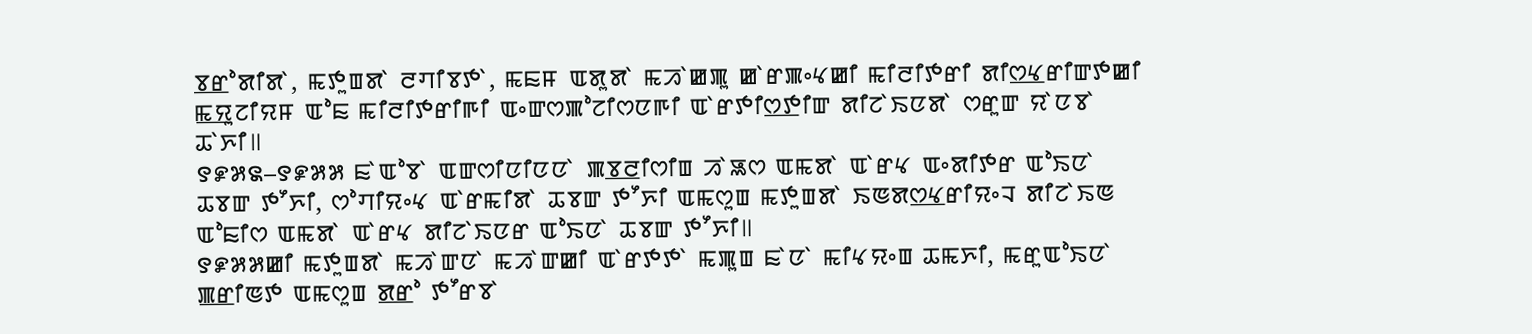ꯕ꯭ꯔꯣꯗꯤꯗꯥ, ꯃꯇꯨꯡꯗꯥ ꯂꯚꯤꯕꯇꯥ, ꯃꯐꯝ ꯑꯗꯨꯗꯥ ꯃꯍꯥꯀꯄꯨ ꯀꯥꯔꯄꯦꯠꯀꯤ ꯃꯤꯂꯤꯇꯔꯤ ꯗꯤꯁ꯭ꯠꯔꯤꯛꯇꯀꯤ ꯃ꯭ꯌꯨꯖꯤꯌꯝ ꯑꯣꯐ ꯃꯤꯂꯤꯇꯔꯤꯒꯤ ꯑꯦꯛꯁꯄꯣꯖꯤꯁꯅꯒꯤ ꯑꯥꯔꯇꯤꯁ꯭ꯇꯤꯛ ꯗꯤꯖꯥꯏꯅꯗꯥ ꯁꯔꯨꯛ ꯌꯥꯅꯕꯥ ꯊꯥꯈꯤ꯫
꯱꯹꯷꯲–꯱꯹꯷꯷ ꯐꯥꯑꯣꯕꯥ ꯑꯛꯁꯤꯅꯤꯅꯅꯥ ꯄꯕ꯭ꯂꯤꯁꯤꯡ ꯍꯥꯎꯁ ꯑꯃꯗꯥ ꯑꯥꯔꯠ ꯑꯦꯗꯤꯇꯔ ꯑꯣꯏꯅꯥ ꯊꯕꯛ ꯇꯧꯈꯤ, ꯁꯣꯚꯤꯌꯦꯠ ꯑꯥꯔꯃꯤꯗꯥ ꯊꯕꯛ ꯇꯧꯈꯤ ꯑꯃꯁꯨꯡ ꯃꯇꯨꯡꯗꯥ ꯏꯟꯗꯁ꯭ꯠꯔꯤꯌꯦꯜ ꯗꯤꯖꯥꯏꯟ ꯑꯣꯐꯤꯁ ꯑꯃꯗꯥ ꯑꯥꯔꯠ ꯗꯤꯖꯥꯏꯅꯔ ꯑꯣꯏꯅꯥ ꯊꯕꯛ ꯇꯧꯈꯤ꯫
꯱꯹꯷꯷ꯀꯤ ꯃꯇꯨꯡꯗꯥ ꯃꯍꯥꯛꯅꯥ ꯃꯍꯥꯛꯀꯤ ꯑꯥꯔꯇꯇꯥ ꯃꯄꯨꯡ ꯐꯥꯅꯥ ꯃꯤꯠꯌꯦꯡ ꯊꯃꯈꯤ, ꯃꯔꯨꯑꯣꯏꯅꯥ ꯄ꯭ꯔꯤꯟꯇ ꯑꯃꯁꯨꯡ ꯗ꯭ꯔꯣ ꯇꯧꯔꯕꯥ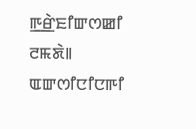ꯒ꯭ꯔꯥꯐꯤꯛꯁꯀꯤ ꯂꯃꯗꯥ꯫ ꯑꯛꯁꯤꯅꯤꯅꯒꯤ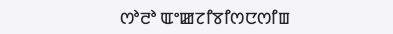ꯁꯣꯂꯣ ꯑꯦꯀꯖꯤꯕꯤꯁꯅꯁꯤꯡ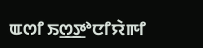ꯑꯁꯤ ꯏꯁ꯭ꯇꯣꯅꯤꯌꯥꯒꯤ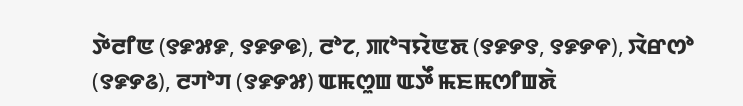ꯇꯥꯂꯤꯟ (꯱꯹꯷꯹, ꯱꯹꯸꯶), ꯂꯣꯖ, ꯄꯣꯜꯌꯥꯟꯗ (꯱꯹꯸꯱, ꯱꯹꯸꯵), ꯋꯥꯔꯁꯣ (꯱꯹꯸꯴), ꯂꯚꯣꯚ (꯱꯹꯸꯷) ꯑꯃꯁꯨꯡ ꯑꯇꯩ ꯃꯐꯃꯁꯤꯡꯗꯥ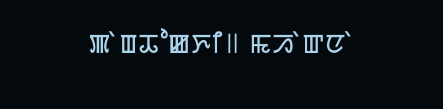ꯄꯥꯡꯊꯣꯀꯈꯤ꯫ ꯃꯍꯥꯛꯅꯥ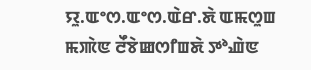ꯌꯨ.ꯑꯦꯁ.ꯑꯦꯁ.ꯑꯥꯔ.ꯗꯥ ꯑꯃꯁꯨꯡ ꯃꯄꯥꯟ ꯂꯩꯕꯥꯀꯁꯤꯡꯗꯥ ꯇꯣꯉꯥꯟ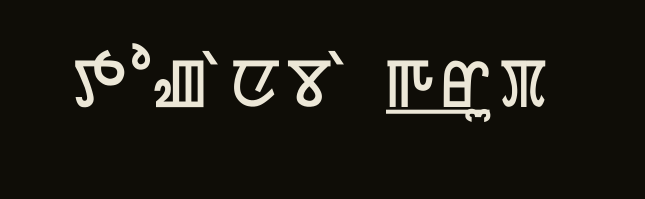ꯇꯣꯉꯥꯅꯕꯥ ꯒ꯭ꯔꯨꯞ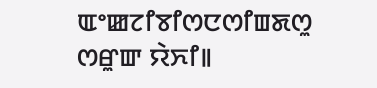ꯑꯦꯀꯖꯤꯕꯤꯁꯅꯁꯤꯡꯗꯁꯨ ꯁꯔꯨꯛ ꯌꯥꯈꯤ꯫